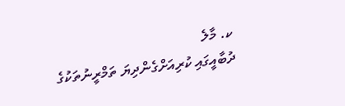ކ. މާލެ
ދުބާއީގައި ކުރިއަށްގެންދިޔަ ތަމްރީނުތަކުގެ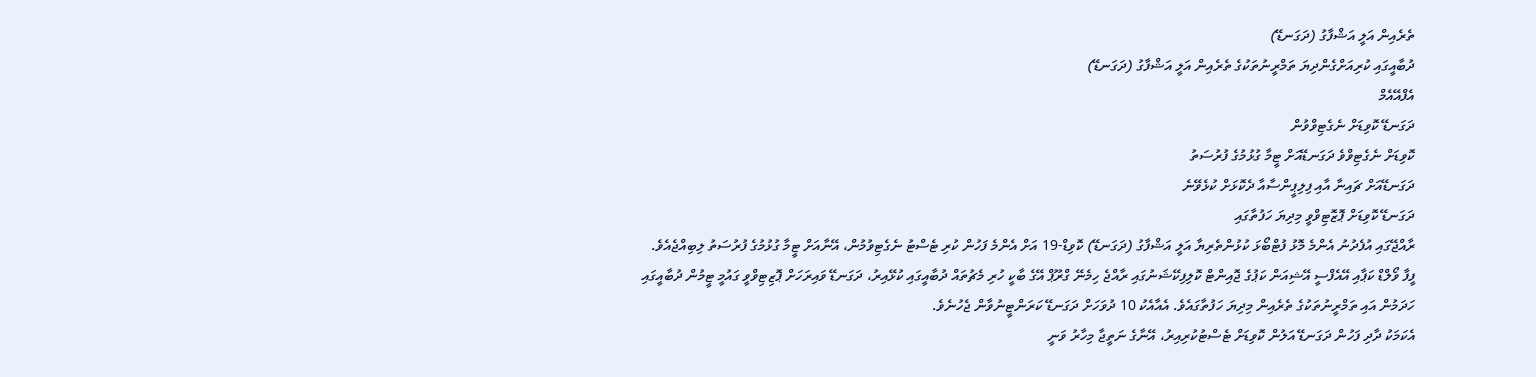ތެރެއިން އަލީ އަޝްފާގު (ދަގަނޑޭ)
ދުބާއީގައި ކުރިއަށްގެންދިޔަ ތަމްރީނުތަކުގެ ތެރެއިން އަލީ އަޝްފާގު (ދަގަނޑޭ)
އެފްއޭއެމް
ދަގަނޑޭ ކޮވިޑަށް ނެގެޓިވްވުން
ކޮވިޑަށް ނެގެޓިވްވެ ދަގަނޑޭއަށް ޓީމާ ގުޅުމުގެ ފުރުސަތު
ދަގަނޑޭއަށް ޗައިނާ އާއި ފިލިޕީންސާއާ ދެކޮޅަށް ކުޅެވޭނެ
ދަގަނޑޭ ކޮވިޑަށް ޕޮޒޮޓިވްވީ މިދިޔަ ހަފުތާގައި
ރާއްޖޭގައި އުފެދުނު އެންމެ މޮޅު ފުޓްބޯޅަ ކުޅުންތެރިޔާ އަލީ އަޝްފާގު (ދަގަނޑޭ) ކޮވިޑް-19 އަށް އެންމެ ފަހުން ކުރި ޓެސްޓު ނެގެޓިވުމުން، އޭނާއަށް ޓީމާ ގުޅުމުގެ ފުރުސަތު ލިބިއްޖެއެވެ.
ފީފާ ވޯލްޑް ކަޕާއި އޭއެފްސީ އޭޝިއަން ކަޕުގެ ޖޮއިންޓް ކޮލިފިކޭޝަނުގައި ރާއްޖެ ހިމެނޭ ގްރޫޕް އޭގެ ބާކީ ހުރި މެޗުތައް ދުބާއީގައި ކުޅޭއިރު، ދަގަނޑޭ ވައިރަހަށް ޕޮޒިޓިވްވީ ގައުމީ ޓީމުން ދުބާއީގައި ހަދަމުން އައި ތަމްރީނުތަކުގެ ތެރެއިން މިދިޔަ ހަފުތާގައެވެ. އެއާއެކު 10 ދުވަހަށް ދަގަނޑޭ ކަރަންޓީނުވާން ޖެހުނެވެ.
އެކަމަކު ދާދި ފަހުން ދަގަނޑޭ އަލުން ކޮވިޑަށް ޓެސްޓުކުރިއިރު، އޭނާގެ ނަތީޖާ މިހާރު ވަނީ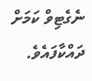ނެގެޓިވް ކަމަށް ދައްކާފައެވެ.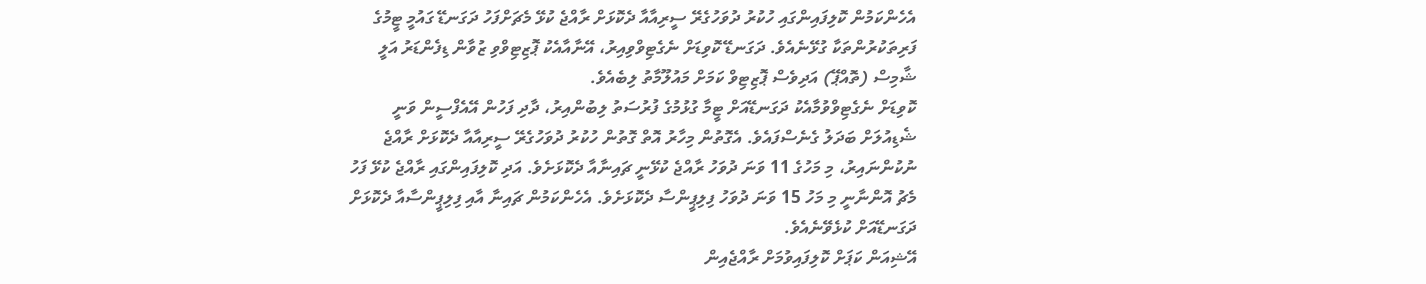އެހެންކަމުން ކޮލިފައިންގައި ހުކުރު ދުވަހުގެރޭ ސީރިއާއާ ދެކޮޅަށް ރާއްޖެ ކުޅޭ މެޗަށްފަހު ދަގަނޑޭ ގައުމީ ޓީމުގެ ފަރިތަކުރުންތަކާ ގުޅޭނެއެވެ. ދަގަނޑޭ ކޮވިޑަށް ނެގެޓިވްވިއިރު، އޭނާއާއެކު ޕޮޒިޓިވްވި ޒުވާން ޑިފެންޑަރު އަލީ ޝާމިސް (ތޮއްޕޭ) އަދިވެސް ޕޮޒިޓިވް ކަމަށް މައުލޫމާތު ލިބެއެވެ.
ކޮވިޑަށް ނެގެޓިވްވުމާއެކު ދަގަނޑޭއަށް ޓީމާ ގުޅުމުގެ ފުރުސަތު ލިބުންއިރު، ދާދި ފަހުން އޭއެފްސީން ވަނީ ޝެޑިއުލަށް ބަދަލު ގެނެސްފައެވެ. އެގޮތުން މިހާރު އޮތް ގޮތުން ހުކުރު ދުވަހުގެރޭ ސީރިއާއާ ދެކޮޅަށް ރާއްޖެ ނުކުންނައިރު، މި މަހުގެ 11 ވަނަ ދުވަހު ރާއްޖެ ކުޅޭނީ ޗައިނާއާ ދެކޮޅަށެވެ. އަދި ކޮލިފައިންގައި ރާއްޖެ ކުޅޭ ފަހު މެޗު އޮންނާނީ މި މަހު 15 ވަނަ ދުވަހު ފިލިޕީންސާ ދެކޮޅަށެވެ. އެހެންކަމުން ޗައިނާ އާއި ފިލިޕީންސާއާ ދެކޮޅަށް ދަގަނޑޭއަށް ކުޅެވޭނެއެވެ.
އޭޝިއަން ކަޕަށް ކޮލިފައިވުމަށް ރާއްޖެއިން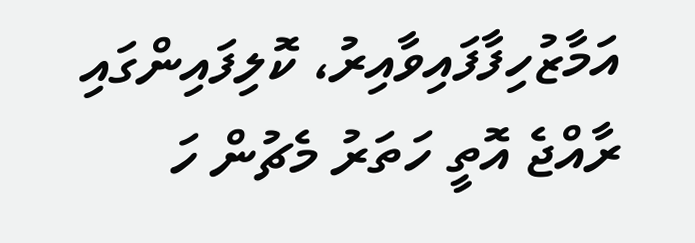އަމާޒުހިފާފައިވާއިރު، ކޮލިފައިންގައި ރާއްޖެ އޮތީ ހަތަރު މެޗުން ހަ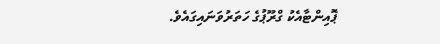ޕޮއިންޓާއެކު ގްރޫޕުގެ ހަތަރުވަނައިގައެވެ.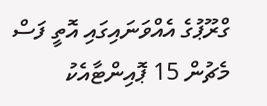ގްރޫޕުގެ އެއްވަނައިގައި އޮތީ ފަސް މެޗުން 15 ޕޮއިންޓާއެކު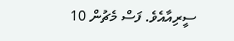ސީރިއާއެވެ. ފަސް މެޗުން 10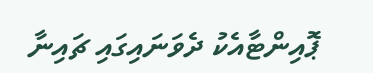ޕޮއިންޓާއެކު ދެވަނައިގައި ޗައިނާ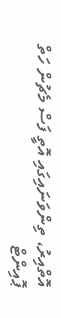އޮތްއިރު، ތިންވަނައިގައި އޮތީ ފަސް މެޗުން ހަތް ޕޮއިންޓް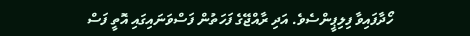ހޯދާފައިވާ ފިލިޕީންސެވެ. އަދި ރާއްޖޭގެ ފަހަތުން ފަސްވަނައިގައި އޮތީ ފަސް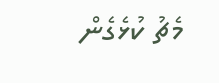މެޗު ކުޅެގެން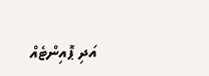އަދި ޕޮއިންޓެއް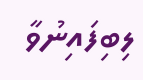ލިބިފައިނުވާ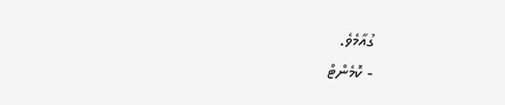ގުއާމެވެ.
- ކޮމެންޓް